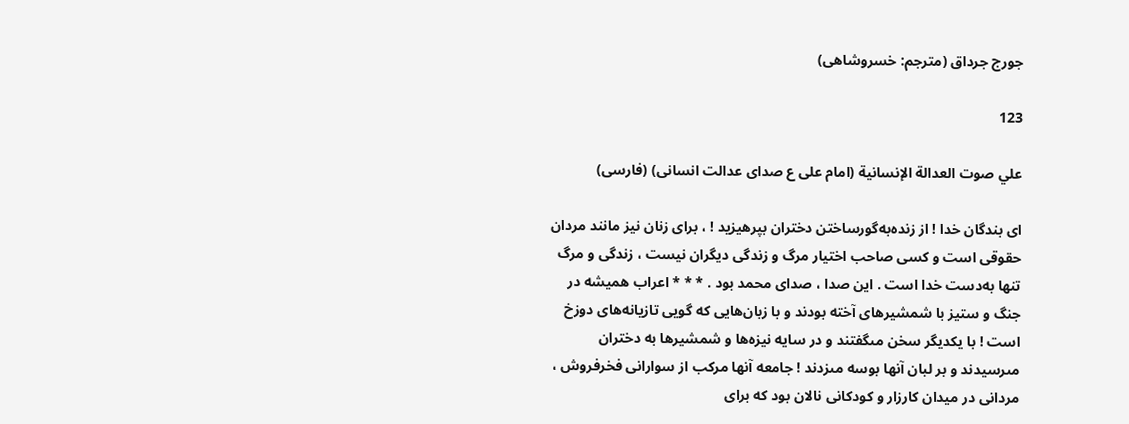جورج جرداق (مترجم: خسروشاهى)

123

علي صوت العدالة الإنسانية (امام على ع صداى عدالت انسانى) (فارسى)

اى بندگان خدا ! از زنده‌به‌گورساختن دختران بپرهيزيد ! ، براى زنان نيز مانند مردان حقوقى است و كسى صاحب اختيار مرگ و زندگى ديگران نيست ، زندگى و مرگ تنها به‌دست خدا است . اين صدا ، صداى محمد بود . * * * اعراب هميشه در جنگ و ستيز با شمشيرهاى آخته بودند و با زبان‌هايى كه گويى تازيانه‌هاى دوزخ است ! با يكديگر سخن مىگفتند و در سايه نيزه‌ها و شمشيرها به دختران مىرسيدند و بر لبان آنها بوسه مىزدند ! جامعه آنها مركب از سوارانى فخرفروش ، مردانى در ميدان كارزار و كودكانى نالان بود كه براى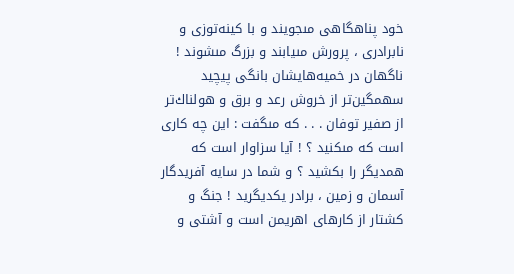خود پناهگاهى مىجويند و با كينه‌توزى و نابرادرى ، پرورش مىيابند و بزرگ مىشوند ! ناگهان در خميه‌هايشان بانگى پيچيد سهمگين‌تر از خروش رعد و برق و هولناك‌تر از صفير توفان . . . كه مىگفت : اين چه كارى است كه مىكنيد ؟ ! آيا سزاوار است كه همديگر را بكشيد ؟ و شما در سايه آفريدگار آسمان و زمين ، برادر يكديگريد ! جنگ و كشتار از كارهاى اهريمن است و آشتى و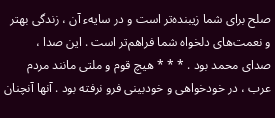صلح براى شما زيبنده‌تر است و در سايهء آن ، زندگى بهتر و نعمت‌هاى دلخواه شما فراهم‌تر است . اين صدا ، صداى محمد بود . * * * هيچ قوم و ملتى مانند مردم عرب ، در خودخواهى و خودبينى فرو نرفته بود . آنها آنچنان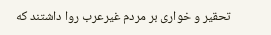تحقير و خوارى بر مردم غيرعرب روا داشتند كه